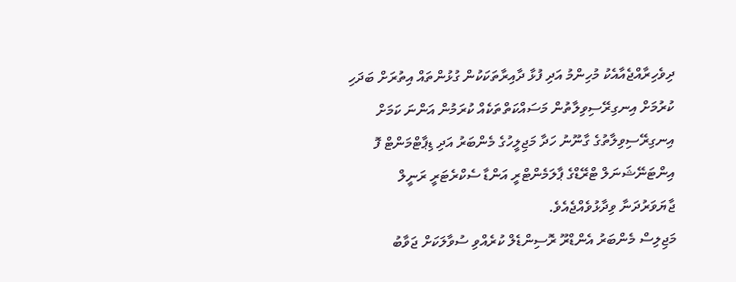ދިވެހިރާއްޖެއާއެކު މުހިންމު އަދި ފުޅާ ދާއިރާތަކަކުން ގުޅުންތައް އިތުރަށް ބަދަހި ކުރުމަށް އިނގިރޭސިވިލާތުން މަސައްކަތްތަކެއް ކުރަމުން އަންނަ ކަމަށް އިނގިރޭސިވިލާތުގެ ގާނޫނު ހަދާ މަޖިލީހުގެ މެންބަރު އަދި ޑިޕާޓްމަންޓް ފޮ އިންޓަނޭޝަނަލް ޓްރޭޑްގެ ޕާލަމެންޓްރީ އަންޑާ ސެކްރެޓަރީ ރަނީލް ޖާޔަވަރުދަނާ ވިދާޅުވެއްޖެއެވެ.
މަޖިލިސް މެންބަރު އެންޑްރޫ ރޮސިންޑެލް ކުރެއްވި ސުވާލަކަށް ޖަވާބު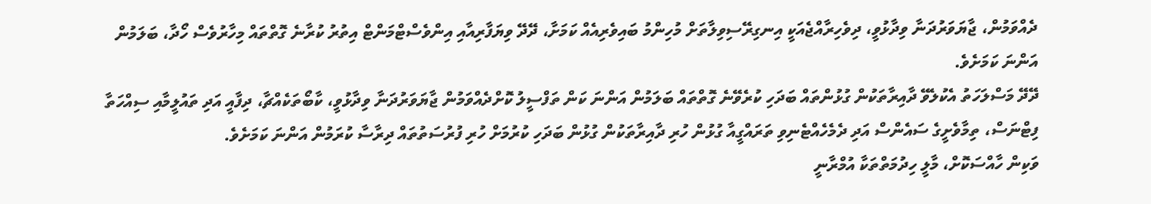ދެއްވަމުން، ޖާޔަވަރުދަނާ ވިދާޅުވީ، ދިވެހިރާއްޖެއަކީ އިނގިރޭސިވިލާތަށް މުހިންމު ބައިވެރިއެއް ކަމަށާ، ދޭދޭ ވިޔަފާރިއާއި އިންވެސްޓްމަންޓް އިތުރު ކުރާނެ ގޮތްތައް މިހާރުވެސް ހޯދާ، ބަލަމުން އަންނަ ކަމަށެވެ.
ދޭދޭ މަސްލަހަތު އެކުލެވޭ ދާއިރާތަކުން ގުޅުންތައް ބަދަހި ކުރެވޭނެ ގޮތްތައް ބަލަމުން އަންނަ ކަން ތަފްސީލު ކޮށްދެއްވަމުން ޖާޔަވަރުދަނާ ވިދާޅުވީ، ކާބޯތަކެއްޗާ، ދިފާއީ އަދި ތައުލީމާއި ސިއްހަތާ ފިޓްނަސް، ތިމާވެށީގެ ސައެންސް އަދި ދެމެހެއްޓެނިވި ތަރައްގީއާ ގުޅުން ހުރި ދާއިރާތަކުން ގުޅުން ބަދަހި ކުރުމަށް ހުރި ފުރުސަތުތައް ދިރާސާ ކުރަމުން އަންނަ ކަމަށެވެ.
ވަކިން ހާއްސަކޮށް، މާލީ ހިދުމަތްތަކާ އުމްރާނީ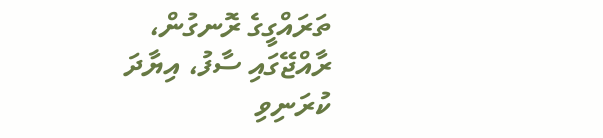ތަރައްގީގެ ރޮނގުން، ރާއްޖޭގައި ސާފު، އިޔާދަ ކުރަނިވި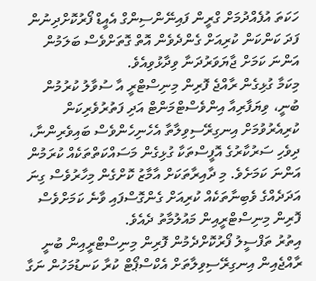ހަކަތަ އުފެއްދުމަށް ގްރީން ފައިނޭންސިންގް އެއީޑް ފޯރުކޮށްދިނުން ފަދަ ކަންކަން ކުރިއަށް ގެންދެވެން އޮތް ގޮތަށްވެސް ބަލަމުން އަންނަ ކަމަށް ޖާޔަވަރުދަނާ ވިދާޅުވިއެވެ.
މިކަމާ ގުޅިގެން ރާއްޖެ ފޮރިން މިނިސްޓްރީ އާ ސުވާލު ކުރުމުން ބުނީ، ވިޔަފާރިއާ އިންވެސްޓްމަންޓް އަދި ފަތުރުވެރިކަން ކުރިއެރުވުމަށް އިނގިރޭސިވިލާތާ އެހެނިހެންވެސް ބައިވެރިންނާ، ދިވެހި ސަރުކާރުގެ އޮފީސްތަކާ ގުޅިގެން މަސައްކަތްތަކެއް ކުރަމުން އަންނަ ކަމަށެވެ. މި ދާއިރާތަކަށް އާމާޒު ކޮށްގެން މިހާރުވެސް ގިނަ އަދަދެއްގެ ވެބިނާތަކެއް ކުރިއަށް ގެންގޮސްފައި ވާނެ ކަމަށްވެސް ފޮރިން މިނިސްޓްރީއިން މައުލުމާތު ދެއެވެ.
އިތުރު ތަފްސީލު ފޯރުކޮށްދެމުން ފޮރިން މިނިސްޓްރީއިން ބުނީ ރާއްޖެއިން އިނގިރޭސިވިލާތަށް އެކްސްޕޯޓް ކުރާ ކަނޑުމަހުން ނަގާ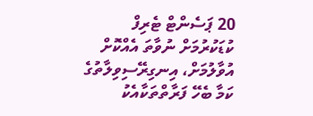20 ޕަސެންޓް ޓެރިފް ކުޑަކުރުމަށް ނުވާތަ އެއްކޮށް އުވާލުމަށް، އިނގިރޭސިވިލާތުގެ ކަމާ ބެހޭ ފަރާތްތަކާއެކު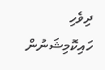ދިވެހި ހައިކޮމިޝަނުން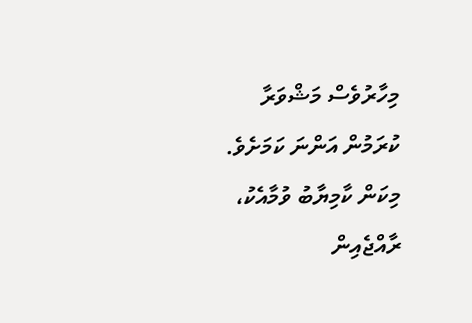މިހާރުވެސް މަޝްވަރާ ކުރަމުން އަންނަ ކަމަށެވެ. މިކަން ކާމިޔާބު ވުމާއެކު، ރާއްޖެއިން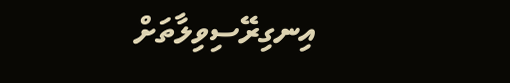އިނގިރޭސިވިލާތަށް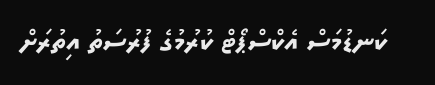ކަނޑުމަސް އެކްސްޕޯޓް ކުރުމުގެ ފުރުސަތު އިތުރަށް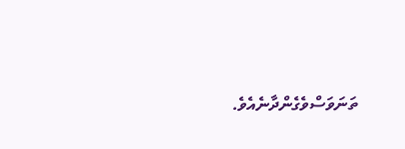ތަނަވަސްވެގެންދާނެއެވެ.